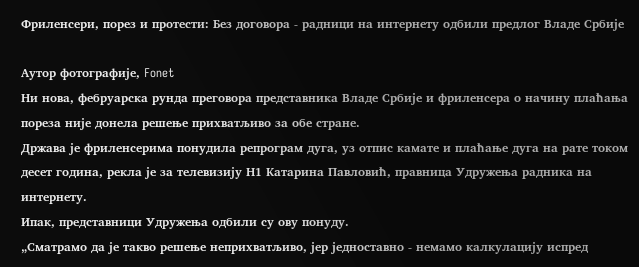Фриленсери, порез и протести: Без договора - радници на интернету одбили предлог Владе Србије

Аутор фотографије, Fonet
Ни нова, фебруарска рунда преговора представника Владе Србије и фриленсера о начину плаћања пореза није донела решење прихватљиво за обе стране.
Држава је фриленсерима понудила репрограм дуга, уз отпис камате и плаћање дуга на рате током десет година, рекла је за телевизију Н1 Kатарина Павловић, правница Удружења радника на интернету.
Ипак, представници Удружења одбили су ову понуду.
„Сматрамо да је такво решење неприхватљиво, јер једноставно - немамо калкулацију испред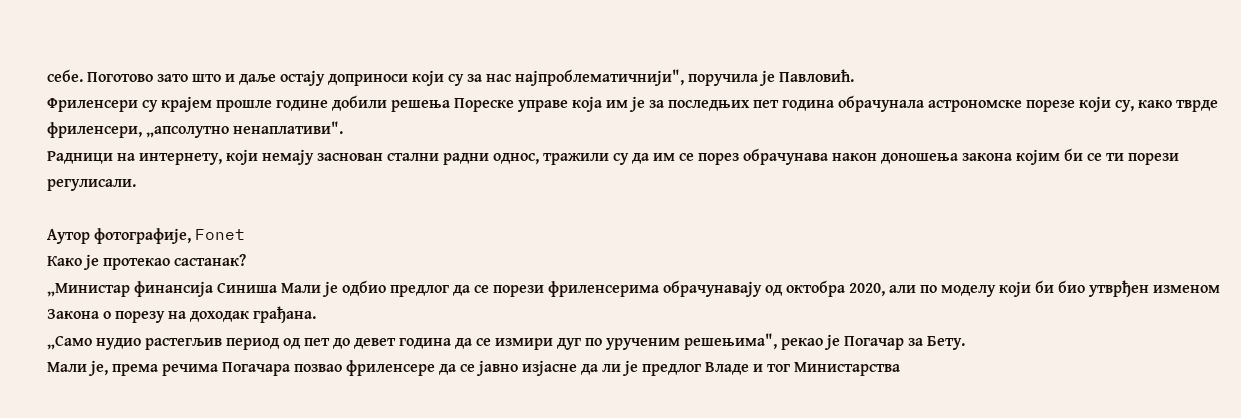себе. Поготово зато што и даље остају доприноси који су за нас најпроблематичнији", поручила је Павловић.
Фриленсери су крајем прошле године добили решења Пореске управе која им је за последњих пет година обрачунала астрономске порезе који су, како тврде фриленсери, „апсолутно ненаплативи".
Радници на интернету, који немају заснован стални радни однос, тражили су да им се порез обрачунава након доношења закона којим би се ти порези регулисали.

Аутор фотографије, Fonet
Како је протекао састанак?
„Министар финансија Синиша Мали је одбио предлог да се порези фриленсерима обрачунавају од октобра 2020, али по моделу који би био утврђен изменом Закона о порезу на доходак грађана.
„Само нудио растегљив период од пет до девет година да се измири дуг по урученим решењима", рекао је Погачар за Бету.
Мали је, према речима Погачара позвао фриленсере да се јавно изјасне да ли је предлог Владе и тог Министарства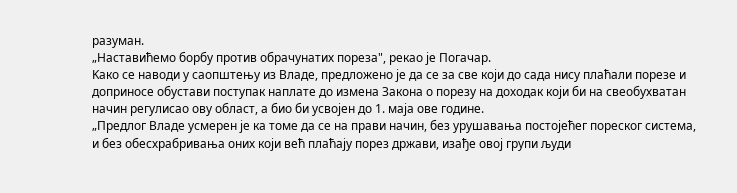разуман.
„Наставићемо борбу против обрачунатих пореза", рекао је Погачар.
Kако се наводи у саопштењу из Владе, предложено је да се за све који до сада нису плаћали порезе и доприносе обустави поступак наплате до измена Закона о порезу на доходак који би на свеобухватан начин регулисао ову област, а био би усвојен до 1. маја ове године.
„Предлог Владе усмерен је ка томе да се на прави начин, без урушавања постојећег пореског система, и без обесхрабривања оних који већ плаћају порез држави, изађе овој групи људи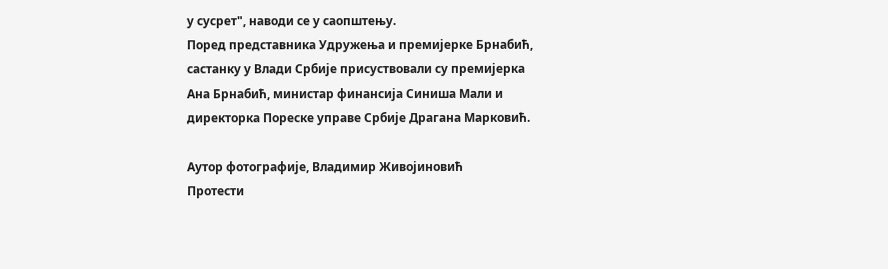у сусрет", наводи се у саопштењу.
Поред представника Удружења и премијерке Брнабић, састанку у Влади Србије присуствовали су премијерка Ана Брнабић, министар финансија Синиша Мали и директорка Пореске управе Србије Драгана Марковић.

Аутор фотографије, Владимир Живојиновић
Протести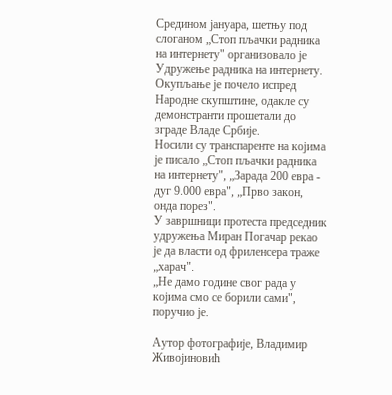Средином јануара, шетњу под слоганом „Стоп пљачки радника на интернету" организовало је Удружење радника на интернету.
Окупљање је почело испред Народне скупштине, одакле су демонстранти прошетали до зграде Владе Србије.
Носили су транспаренте на којима је писало „Стоп пљачки радника на интернету", „Зарада 200 евра - дуг 9.000 евра", „Прво закон, онда порез".
У завршници протеста председник удружења Миран Погачар рекао је да власти од фриленсера траже „харач".
„Не дамо године свог рада у којима смо се борили сами", поручио је.

Аутор фотографије, Владимир Живојиновић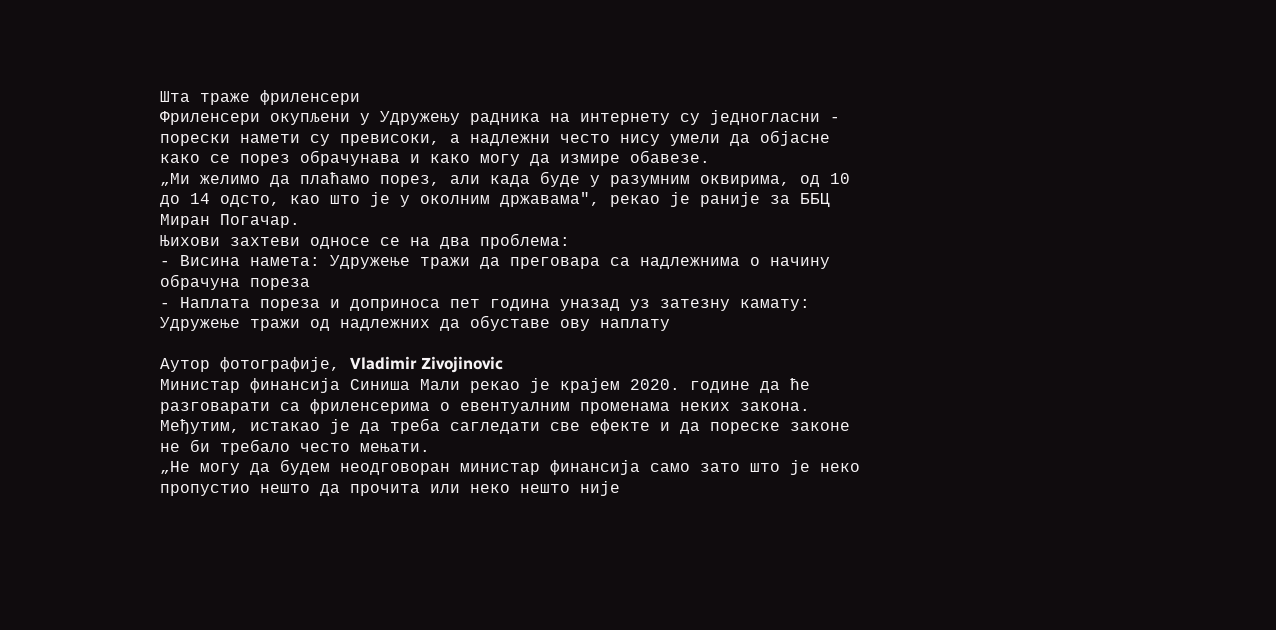Шта траже фриленсери
Фриленсери окупљени у Удружењу радника на интернету су једногласни - порески намети су превисоки, а надлежни често нису умели да објасне како се порез обрачунава и како могу да измире обавезе.
„Ми желимо да плаћамо порез, али када буде у разумним оквирима, од 10 до 14 одсто, као што је у околним државама", рекао је раније за ББЦ Миран Погачар.
Њихови захтеви односе се на два проблема:
- Висина намета: Удружење тражи да преговара са надлежнима о начину обрачуна пореза
- Наплата пореза и доприноса пет година уназад уз затезну камату: Удружење тражи од надлежних да обуставе ову наплату

Аутор фотографије, Vladimir Zivojinovic
Министар финансија Синиша Мали рекао је крајем 2020. године да ће разговарати са фриленсерима о евентуалним променама неких закона.
Међутим, истакао је да треба сагледати све ефекте и да пореске законе не би требало често мењати.
„Не могу да будем неодговоран министар финансија само зато што је неко пропустио нешто да прочита или неко нешто није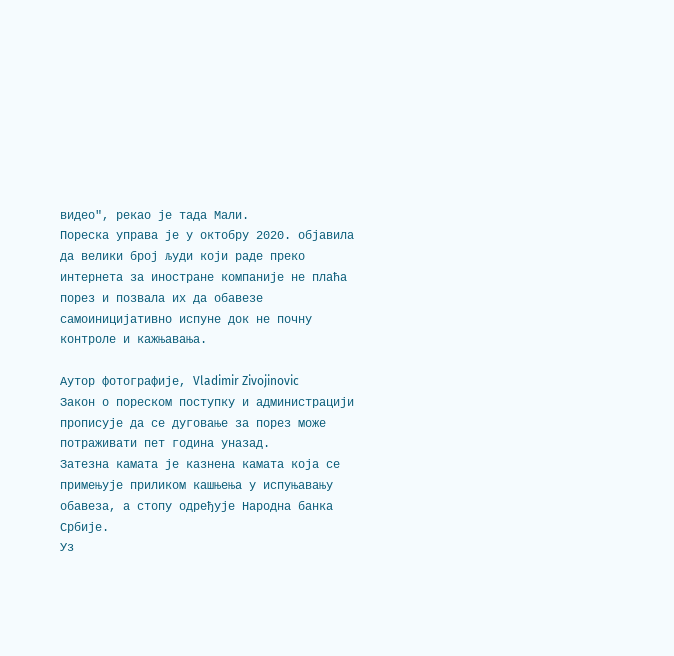видео", рекао је тада Мали.
Пореска управа је у октобру 2020. објавила да велики број људи који раде преко интернета за иностране компаније не плаћа порез и позвала их да обавезе самоиницијативно испуне док не почну контроле и кажњавања.

Аутор фотографије, Vladimir Zivojinovic
Закон о пореском поступку и администрацији прописује да се дуговање за порез може потраживати пет година уназад.
Затезна камата је казнена камата која се примењује приликом кашњења у испуњавању обавеза, а стопу одређује Народна банка Србије.
Уз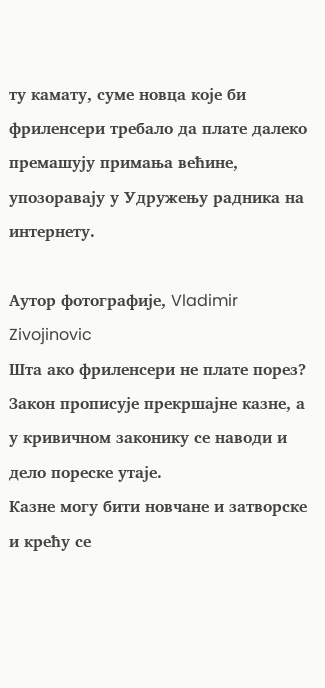ту камату, суме новца које би фриленсери требало да плате далеко премашују примања већине, упозоравају у Удружењу радника на интернету.

Аутор фотографије, Vladimir Zivojinovic
Шта ако фриленсери не плате порез?
Закон прописује прекршајне казне, а у кривичном законику се наводи и дело пореске утаје.
Казне могу бити новчане и затворске и крећу се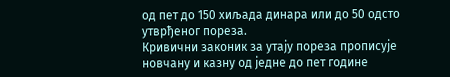од пет до 150 хиљада динара или до 50 одсто утврђеног пореза.
Кривични законик за утају пореза прописује новчану и казну од једне до пет године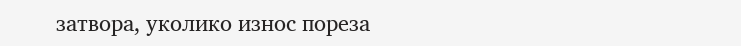затвора, уколико износ пореза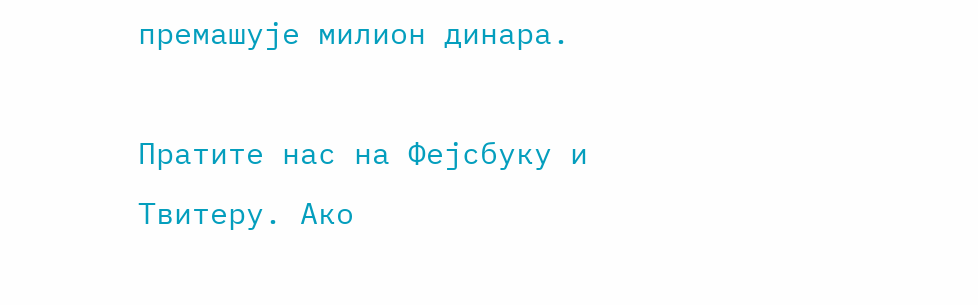премашује милион динара.

Пратите нас на Фејсбуку и Твитеру. Ако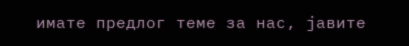имате предлог теме за нас, јавите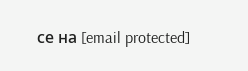се на [email protected]